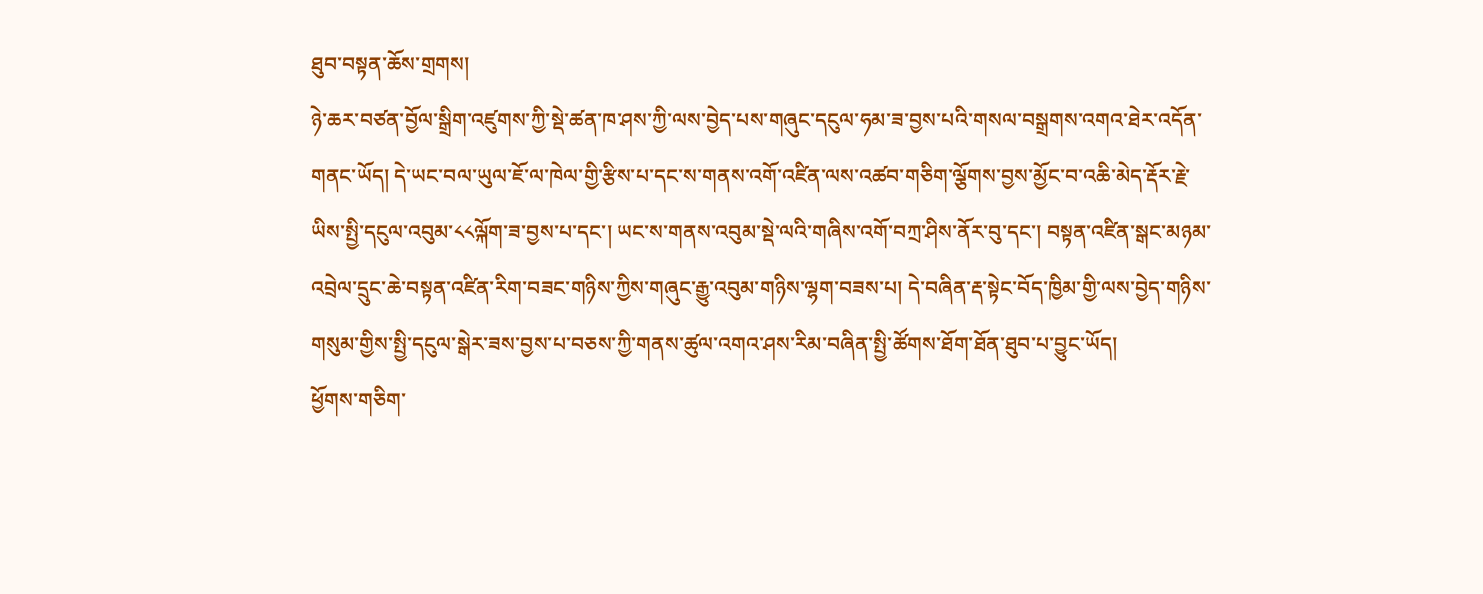ཐུབ་བསྟན་ཆོས་གྲགས།
ཉེ་ཆར་བཙན་བྱོལ་སྒྲིག་འཛུགས་ཀྱི་སྡེ་ཚན་ཁ་ཤས་ཀྱི་ལས་བྱེད་པས་གཞུང་དངུལ་ཧམ་ཟ་བྱས་པའི་གསལ་བསྒྲགས་འགའ་ཐེར་འདོན་གནང་ཡོད། དེ་ཡང་བལ་ཡུལ་ཇོ་ལ་ཁེལ་གྱི་རྩིས་པ་དང་ས་གནས་འགོ་འཛིན་ལས་འཚབ་གཅིག་ལྕོགས་བྱས་མྱོང་བ་འཆི་མེད་རྡོར་རྗེ་ཡིས་སྤྱི་དངུལ་འབུམ་༨༨ལྐོག་ཟ་བྱས་པ་དང་། ཡང་ས་གནས་འབུམ་སྡེ་ལའི་གཞིས་འགོ་བཀྲ་ཤིས་ནོར་བུ་དང་། བསྟན་འཛིན་སྒང་མཉམ་འབྲེལ་དྲུང་ཆེ་བསྟན་འཛིན་རིག་བཟང་གཉིས་ཀྱིས་གཞུང་རྒྱུ་འབུམ་གཉིས་ལྷག་བཟས་པ། དེ་བཞིན་རྡ་སྟེང་བོད་ཁྱིམ་གྱི་ལས་བྱེད་གཉིས་གསུམ་གྱིས་སྤྱི་དངུལ་སྒེར་ཟས་བྱས་པ་བཅས་ཀྱི་གནས་ཚུལ་འགའ་ཤས་རིམ་བཞིན་སྤྱི་ཚོགས་ཐོག་ཐོན་ཐུབ་པ་བྱུང་ཡོད།
ཕྱོགས་གཅིག་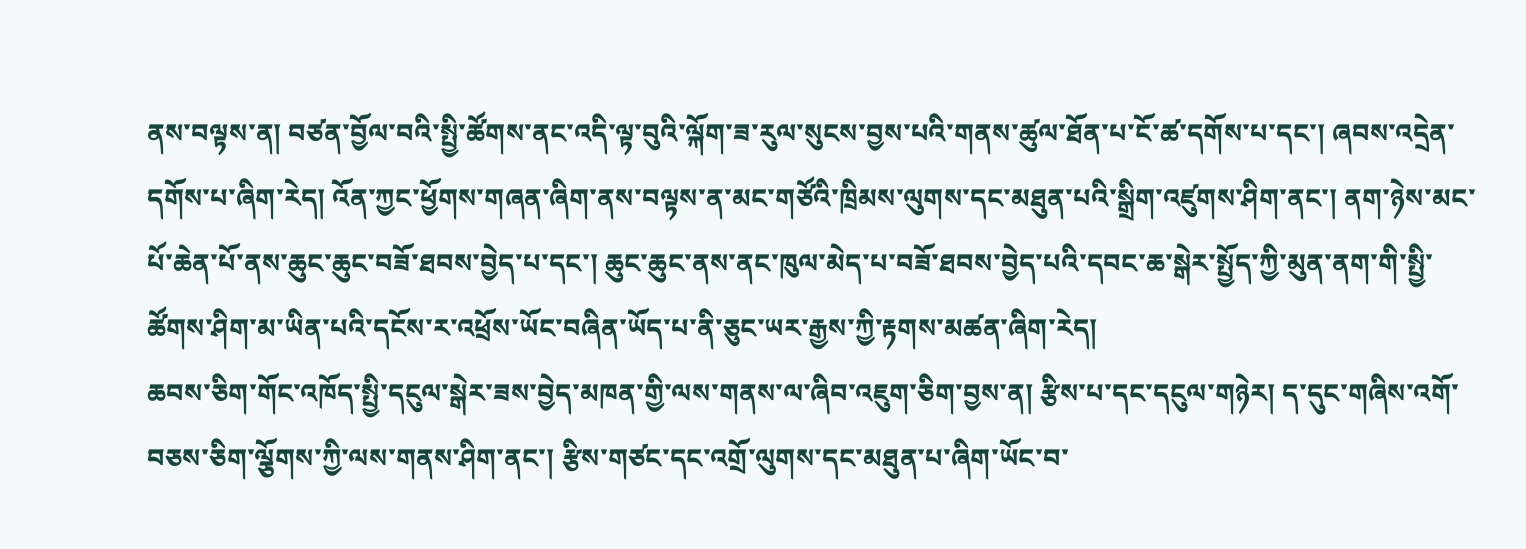ནས་བལྟས་ན། བཙན་བྱོལ་བའི་སྤྱི་ཚོགས་ནང་འདི་ལྟ་བུའི་ལྐོག་ཟ་རུལ་སུངས་བྱས་པའི་གནས་ཚུལ་ཐོན་པ་ངོ་ཚ་དགོས་པ་དང་། ཞབས་འདྲེན་དགོས་པ་ཞིག་རེད། འོན་ཀྱང་ཕྱོགས་གཞན་ཞིག་ནས་བལྟས་ན་མང་གཙོའི་ཁྲིམས་ལུགས་དང་མཐུན་པའི་སྒྲིག་འཛུགས་ཤིག་ནང་། ནག་ཉེས་མང་པོ་ཆེན་པོ་ནས་ཆུང་ཆུང་བཟོ་ཐབས་བྱེད་པ་དང་། ཆུང་ཆུང་ནས་ནང་ཁུལ་མེད་པ་བཟོ་ཐབས་བྱེད་པའི་དབང་ཆ་སྒེར་སྤྱོད་ཀྱི་མུན་ནག་གི་སྤྱི་ཚོགས་ཤིག་མ་ཡིན་པའི་དངོས་ར་འཕྲོས་ཡོང་བཞིན་ཡོད་པ་ནི་ཅུང་ཡར་རྒྱས་ཀྱི་རྟགས་མཚན་ཞིག་རེད།
ཆབས་ཅིག་གོང་འཁོད་སྤྱི་དངུལ་སྒེར་ཟས་བྱེད་མཁན་གྱི་ལས་གནས་ལ་ཞིབ་འཇུག་ཅིག་བྱས་ན། རྩིས་པ་དང་དངུལ་གཉེར། ད་དུང་གཞིས་འགོ་བཅས་ཅིག་ལྕོགས་ཀྱི་ལས་གནས་ཤིག་ནང་། རྩིས་གཙང་དང་འགྲོ་ལུགས་དང་མཐུན་པ་ཞིག་ཡོང་བ་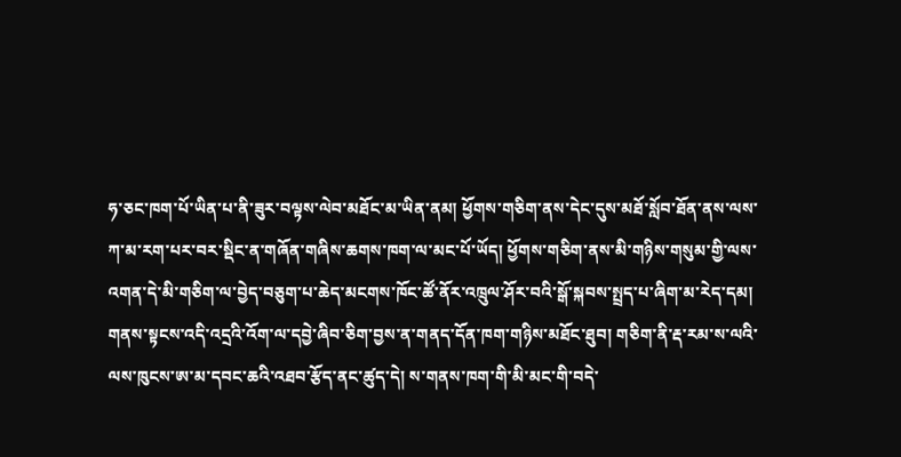ཧ་ཅང་ཁག་པོ་ཡིན་པ་ནི་ཟུར་བལྟས་ལེབ་མཐོང་མ་ཡིན་ནམ། ཕྱོགས་གཅིག་ནས་དེང་དུས་མཐོ་སློབ་ཐོན་ནས་ལས་ཀ་མ་རག་པར་བར་སྡིང་ན་གཞོན་གཞིས་ཆགས་ཁག་ལ་མང་པོ་ཡོད། ཕྱོགས་གཅིག་ནས་མི་གཉིས་གསུམ་གྱི་ལས་འགན་དེ་མི་གཅིག་ལ་བྱེད་བཅུག་པ་ཆེད་མངགས་ཁོང་ཚོ་ནོར་འཁྲུལ་ཤོར་བའི་སྒོ་སྐབས་སྤྲད་པ་ཞིག་མ་རེད་དམ།
གནས་སྟངས་འདི་འདྲའི་འོག་ལ་དབྱེ་ཞིབ་ཅིག་བྱས་ན་གནད་དོན་ཁག་གཉིས་མཐོང་ཐུབ། གཅིག་ནི་རྡ་རམ་ས་ལའི་ལས་ཁུངས་ཨ་མ་དབང་ཆའི་འཐབ་རྩོད་ནང་ཚུད་དེ། ས་གནས་ཁག་གི་མི་མང་གི་བདེ་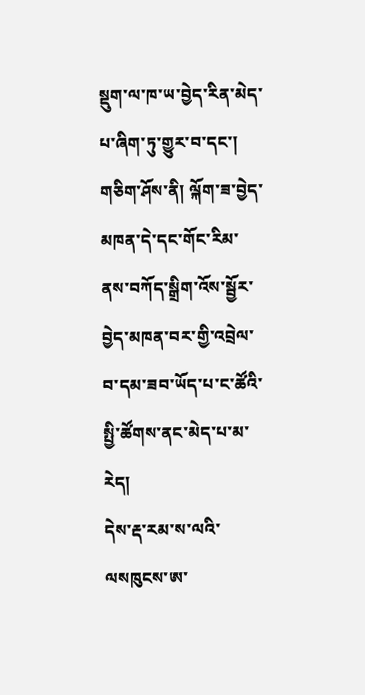སྡུག་ལ་ཁ་ཡ་བྱེད་རིན་མེད་པ་ཞིག་ཏུ་གྱུར་བ་དང་། གཅིག་ཤོས་ནི། ལྐོག་ཟ་བྱེད་མཁན་དེ་དང་གོང་རིམ་ནས་བཀོད་སྒྲིག་འོས་སྦྱོར་བྱེད་མཁན་བར་གྱི་འབྲེལ་བ་དམ་ཟབ་ཡོད་པ་ང་ཚོའི་སྤྱི་ཚོགས་ནང་མེད་པ་མ་རེད།
དེས་རྡ་རམ་ས་ལའི་ལསཁུངས་ཨ་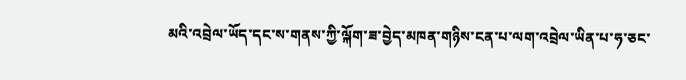མའི་འབྲེལ་ཡོད་དང་ས་གནས་ཀྱི་ལྐོག་ཟ་བྱེད་མཁན་གཉིས་ངན་པ་ལག་འབྲེལ་ཡིན་པ་ཧ་ཅང་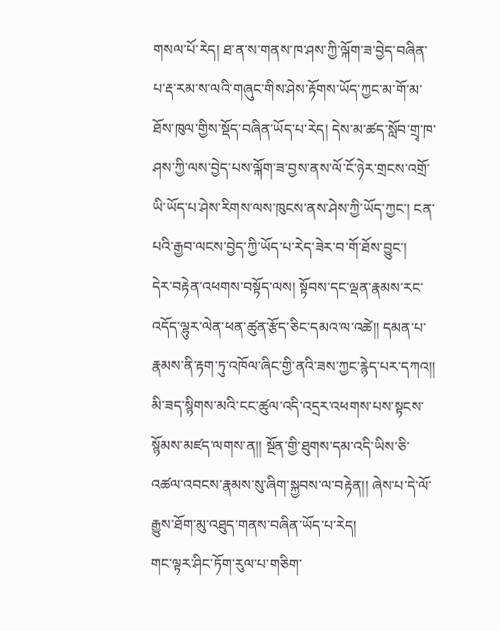གསལ་པོ་རེད། ཐ་ན་ས་གནས་ཁ་ཤས་ཀྱི་ལྐོག་ཟ་བྱེད་བཞིན་པ་རྡ་རམ་ས་ལའི་གཞུང་གིས་ཤེས་རྟོགས་ཡོད་ཀྱང་མ་གོ་མ་ཐོས་ཁུལ་གྱིས་སྡོད་བཞིན་ཡོད་པ་རེད། དེས་མ་ཚད་སློབ་གྲྭ་ཁ་ཤས་ཀྱི་ལས་བྱེད་པས་ལྐོག་ཟ་བྱས་ནས་ལོ་ངོ་ཉེར་གྲངས་འགྲོ་ཡི་ཡོད་པ་ཤེས་རིགས་ལས་ཁུངས་ནས་ཤེས་ཀྱི་ཡོད་ཀྱང་། ངན་པའི་རྒྱབ་ལངས་བྱེད་ཀྱི་ཡོད་པ་རེད་ཟེར་བ་གོ་ཐོས་བྱུང་།
དེར་བརྟེན་འཕགས་བསྟོད་ལས། སྟོབས་དང་ལྡན་རྣམས་རང་འདོད་ལྷུར་ལེན་ཕན་ཚུན་རྩོད་ཅིང་དམའ་ལ་འཚེ།། དམན་པ་རྣམས་ནི་རྟག་ཏུ་འཁོལ་ཞིང་གྱི་ནའི་ཟས་ཀྱང་རྙེད་པར་དཀའ།། མི་ཟད་སྙིགས་མའི་ངང་ཚུལ་འདི་འདྲར་འཕགས་པས་སྟངས་སྙོམས་མཛད་ལགས་ན།། སྔོན་གྱི་ཐུགས་དམ་འདི་ཡིས་ཅི་འཚལ་འབངས་རྣམས་སུ་ཞིག་སྐྱབས་ལ་བརྟེན།། ཞེས་པ་དེ་ལོ་རྒྱུས་ཐོག་མུ་འཐུད་གནས་བཞིན་ཡོད་པ་རེད།
གང་ལྟར་ཤིང་ཏོག་རུལ་པ་གཅིག་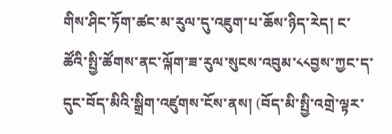གིས་ཤིང་ཏོག་ཚང་མ་རུལ་དུ་འཇུག་པ་ཆོས་ཉིད་རེད། ང་ཚོའི་སྤྱི་ཚོགས་ནང་ལྐོག་ཟ་རུལ་སུངས་འབུམ་༨༨བྱས་ཀྱང་ད་དུང་བོད་མིའི་སྒྲིག་འཛུགས་ངོས་ནས། (བོད་མི་སྤྱི་འགྲེ་ལྟར་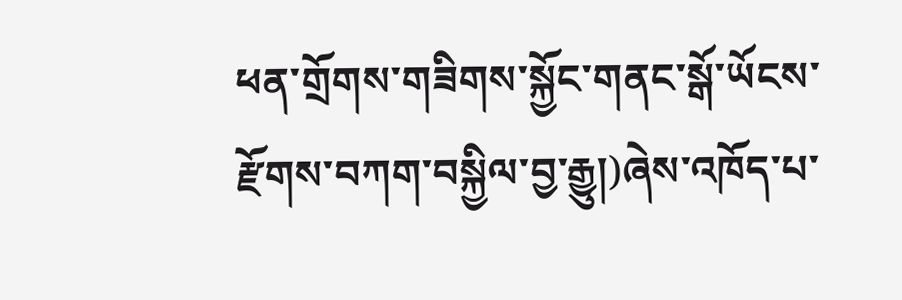ཕན་གྲོགས་གཟིགས་སྐྱོང་གནང་སྒོ་ཡོངས་རྫོགས་བཀག་བསྐྱིལ་བྱ་རྒྱུ།)ཞེས་འཁོད་པ་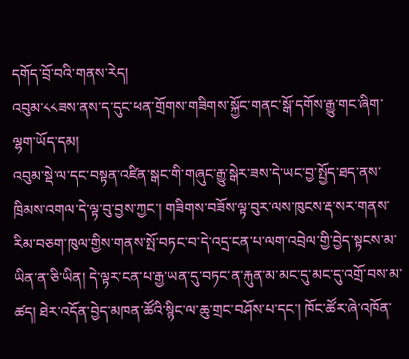དགོད་བྲོ་བའི་གནས་རེད།
འབུམ་༨༨ཟས་ནས་ད་དུང་ཕན་གྲོགས་གཟིགས་སྐྱོང་གནང་སྒོ་དགོས་རྒྱུ་གང་ཞིག་ལྷག་ཡོད་དམ།
འབུམ་སྡེ་ལ་དང་བསྟན་འཛིན་སྒང་གི་གཞུང་རྒྱུ་སྒེར་ཟས་དེ་ཡང་བྱ་སྤྱོད་ཐད་ནས་ཁྲིམས་འགལ་དེ་ལྟ་བུ་བྱས་ཀྱང་། གཟིགས་བཟོས་ལྟ་བུར་ལས་ཁུངས་རྡ་སར་གནས་རིམ་བཅག་ཁུལ་གྱིས་གནས་སྤོ་བཏང་བ་དེ་འདྲ་ངན་པ་ལག་འབྲེལ་གྱི་བྱེད་སྟངས་མ་ཡིན་ན་ཅི་ཡིན། དེ་ལྟར་ངན་པ་རྒྱ་ཡན་དུ་བཏང་ན་རྐུན་མ་མང་དུ་མང་དུ་འགྲོ་བས་མ་ཚད། ཐེར་འདོན་བྱེད་མཁན་ཚོའི་སྙིང་ལ་ཆུ་གྲང་བཤོས་པ་དང་། ཁོང་ཚོར་ཞེ་འཁོན་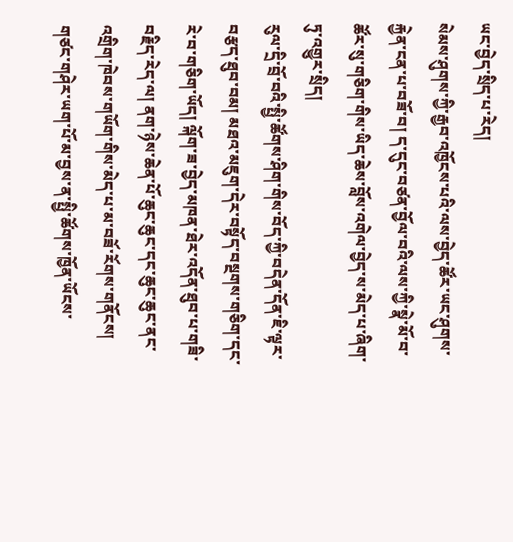ཡང་བྱེད་སྲིད་པ་རེད།
སེམས་ཤུགས་ཀྱི་རྒྱབ་འཁྱོངས་པའི་ལས་བྱེད་ཚོར་ཡང་ཤུགས་རྐྱེན་ངན་པ་བཟོ་བ། ད་དུང་བཙན་བྱོལ་བའི་ལས་ཀྱི་སྣེ་མོ་བ་ཚོར་སུ་གཅིག་གིས་ཡིད་ཆེས་བློས་འགེལ་བྱེད་ས་མེད་པ་ཞིག་ཏུ་འགྱུར་སྲིད།
རུལ་དྲི་བྲོ་བའི་སྤྱི་ཚོགས་ཤིག་གིས་བོད་ཀྱི་བདེན་དོན་ཇི་ལྟར་བརྩད་ཐུབ་བམ། མཐའ་མཇུག་དེར་བསྟོད་བསྔགས་གཅིག་དང་རེ་བ་གཅིག་ཡོད། ལྐོག་ཟ་བྱེད་མཁན་ཐེར་འདོན་ཐུབ་པ་གཟི་བརྗིད་རེད་ལ། ནག་ཉེས་ཆེན་པོ་ཆུང་ཆུང་དང་ཆུང་ཆུང་ནང་འགྲིག་ཁེབས་གཡོག་གིས་མེད་པ་མ་བཟོ་རོགས་གནོངས། གཙང་གཤེར་ཡག་པོ་མ་བྱས་ན་སྤྱི་ཚོགས་ཁྱོན་ཡོངས་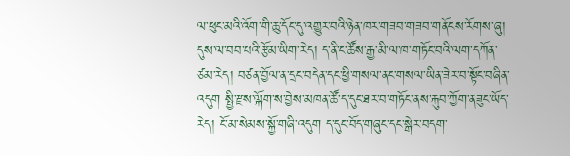ལ་ཕུང་མའི་འོག་གི་ཆུ་དོང་དུ་འགྱུར་བའི་ཉེན་ཁར་གཟབ་གཟབ་གནོངས་རོགས་ཞུ།
དུས་ལ་བབ་པའི་རྩོམ་ཡིག་རེད། ད་ནི་ང་ཚོས་རྒྱ་མི་ལ་ཁ་གཏོང་བའི་ལག་དཀོན་ཙམ་རེད། བཙན་བྱོལ་ན་དྲང་བདེན་དང་ཕྱི་གསལ་ནང་གསལ་ཡིན་ཟེར་བ་སྟོང་བཞིན་འདུག སྤྱི་རྫས་ལྐོག་ས་བྱེས་མཁན་ཚོ་ད་དུང་ཐར་བ་གཏོང་ནས་རྐུབ་ཀྱོག་ནཟུང་ཡོད་རེད། ངོ་མ་སེམས་སྐྱོ་གཞི་འདུག ད་དུང་བོད་གཞུང་དང་སྒེར་བདག་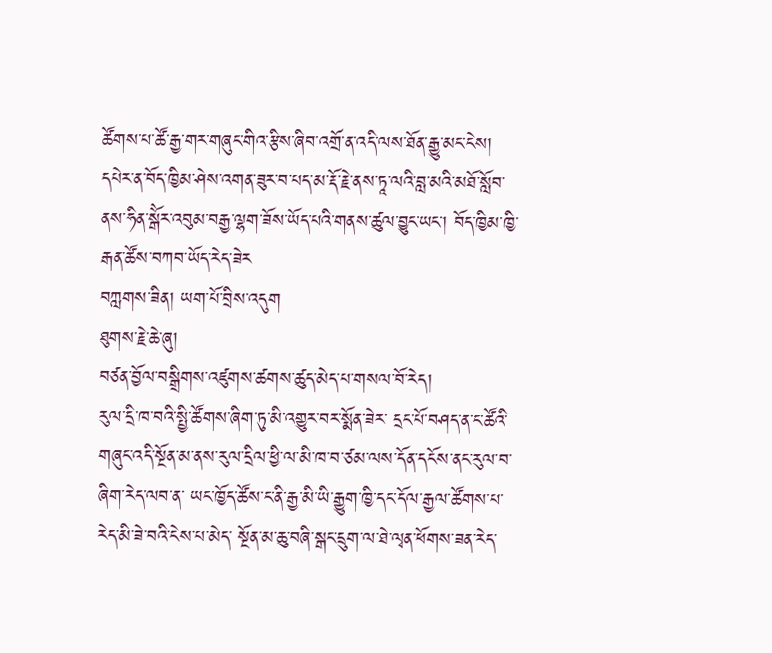ཚོགས་པ་ཚོ་རྒྱ་གར་གཞུང་གིའ་རྩིས་ཞིབ་འགྲོ་ན་འདི་ལས་ཐོན་རྒྱུ་མང་ངེས། དཔེར་ན་བོད་ཁྱིམ་ཤེས་འགན་ཟུར་བ་པད་མ་རྡོ་རྗེ་ནས་ཏཱ་ལའི་བླ་མའི་མཐོ་སློབ་ནས་ཧིན་སྒོེར་འབུམ་བརྒྱ་ལྷག་ཟོས་ཡོད་པའི་གནས་ཚུལ་བྱུང་ཡང་། བོད་ཁྱིམ་ཁྱི་རྒན་ཚོས་བཀབ་ཡོད་རེད་ཟེར
བཀླགས་ཟིན། ཡག་པོ་བྲིས་འདུག
ཐུགས་རྗེ་ཆེ་ཞུ།
བཙན་བྱོལ་བསྒྲིགས་འཛུགས་ཚགས་ཚུད་མེད་པ་གསལ་བོ་རེད།
རུལ་དྲི་ཁ་བའི་སྤྱི་ཚོགས་ཞིག་ཏུ་མི་འགྱུར་བར་སྨོན་ཟེར་ དྲང་པོ་བཤད་ན་ང་ཚོའི་གཞུང་འདི་སྔོན་མ་ནས་རུལ་དྲིལ་ཕྱི་ལ་མི་ཁ་བ་ཙམ་ལས་དོན་དངོས་ནང་རུལ་བ་ཞིག་རེད་ལབ་ན་ ཡང་ཁྱོད་ཚོས་ང་ནི་རྒྱ་མི་ཡི་རྒྱུག་ཁྱི་དང་དོལ་རྒྱལ་ཚོགས་པ་རེད་མི་ཟེ་བའི་ངེས་པ་མེད་ སྔོན་མ་ཆུ་བཞི་སྒང་དྲུག་ལ་ཐེ་ལྭན་ཕོགས་ཟན་རེད་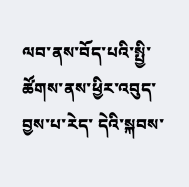ལབ་ནས་བོད་པའི་སྤྱི་ཚོགས་ནས་ཕྱིར་འབུད་བྱས་པ་རེད་ དེའི་སྐབས་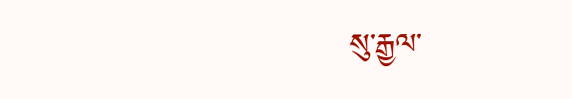སུ་རྒྱལ་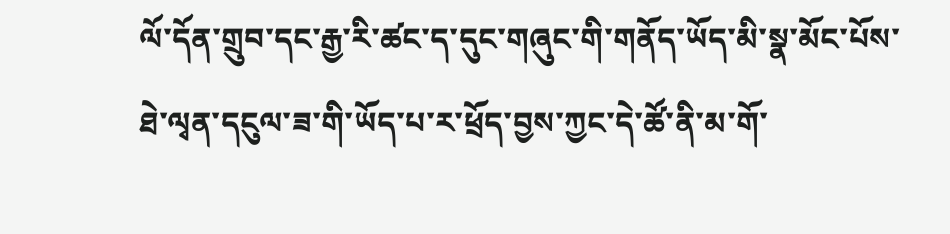ལོ་དོན་གྲུབ་དང་རྒྱ་རི་ཚང་ད་དུང་གཞུང་གི་གནོད་ཡོད་མི་སྣ་མོང་པོས་ཐེ་ལྭན་དངུལ་ཟ་གི་ཡོད་པ་ར་ཕྲོད་བྱས་ཀྱང་དེ་ཚོ་ནི་མ་གོ་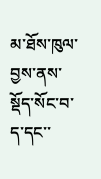མ་ཐོས་ཁུལ་བྱས་ནས་སྡོད་སོང་བ་ ད་དང་་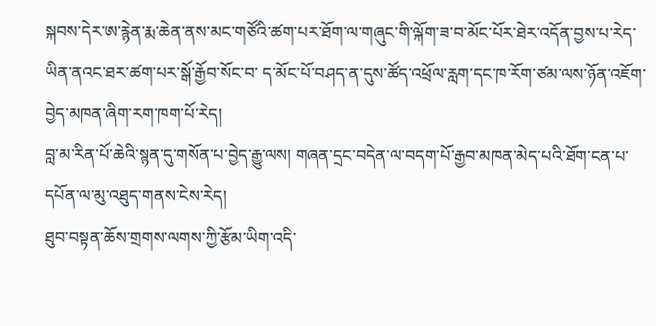སྐབས་དེར་ཨ་རྙེན་རྨ་ཆེན་ནས་མང་གཙོའི་ཚག་པར་ཐོག་ལ་གཞུང་གི་ལྐོག་ཟ་བ་མོང་པོར་ཐེར་འདོན་བྱས་པ་རེད་ཡིན་ནའང་ཐར་ཚག་པར་སྒོ་རྒྱོབ་སོང་བ་ ད་མོང་པོ་བཤད་ན་དུས་ཚོད་འཕྲོལ་རླག་དང་ཁ་རོག་ཙམ་ལས་ཉོན་འཇོག་བྱེད་མཁན་ཞིག་རག་ཁག་པོ་རེད།
བླ་མ་རིན་པོ་ཆེའི་སྙན་དུ་གསོན་པ་བྱེད་རྒྱུ་ལས། གཞན་དྲང་བདེན་ལ་བདག་པོ་རྒྱབ་མཁན་མེད་པའི་ཐོག་ངན་པ་དཔོན་ལ་མུ་འཐུད་གནས་ངེས་རེད།
ཐུབ་བསྟན་ཆོས་གྲགས་ལགས་ཀྱི་རྩོམ་ཡིག་འདི་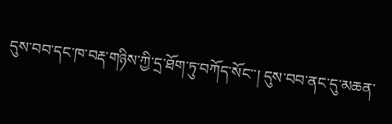དུས་བབ་དང་ཁ་བརྡ་གཉིས་ཀྱི་དྲ་ཐོག་ཏུ་བཀོད་སོང་་། དུས་བབ་ནང་དུ་མཆན་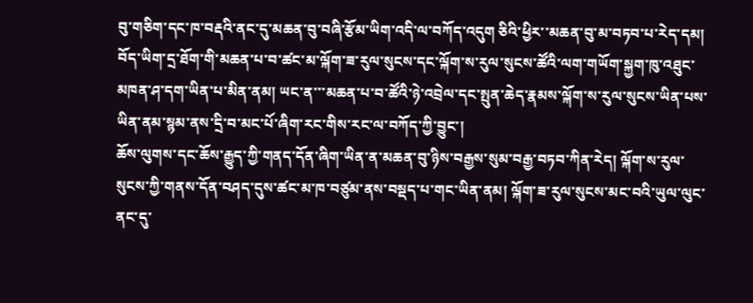བུ་གཅིག་དང་ཁ་བརྡའི་ནང་དུ་མཆན་བུ་བཞི་རྩོམ་ཡིག་འདི་ལ་བཀོད་འདུག ཅིའི་ཕྱིར་་མཆན་བུ་མ་བཏབ་པ་རེད་དམ། བོད་ཡིག་དྲ་ཐོག་གི་མཆན་པ་བ་ཚང་མ་ལྐོག་ཟ་རུལ་སུངས་དང་ལྐོག་ས་རུལ་སུངས་ཚོའི་ལག་གཡོག་སྐྱག་ཁུ་འཐུང་མཁན་ཤ་དག་ཡིན་པ་མིན་ནམ། ཡང་ན་་་མཆན་པ་བ་ཚོའི་ཉེ་འབྲེལ་དང་སྤུན་ཆེད་རྣམས་ལྐོག་ས་རུལ་སུངས་ཡིན་པས་ཡིན་ནམ་སྙམ་ནས་དྲི་བ་མང་པོ་ཞིག་རང་གིས་རང་ལ་བཀོད་ཀྱི་བྱུང་།
ཆོས་ལུགས་དང་ཆོས་རྒྱུད་ཀྱི་གནད་དོན་ཞིག་ཡིན་ན་མཆན་བུ་ཉིས་བརྒྱས་སུམ་བརྒྱ་བཏབ་ཀིན་རེད། ལྐོག་ས་རུལ་སུངས་ཀྱི་གནས་དོན་བཤད་དུས་ཚང་མ་ཁ་བཙུམ་ནས་བསྡད་པ་གང་ཡིན་ནམ། ལྐོག་ཟ་རུལ་སུངས་མང་བའི་ཡུལ་ལུང་ནང་དུ་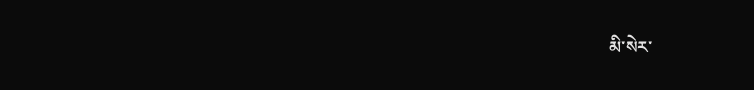མི་སེར་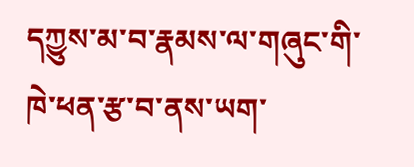དཀྱུས་མ་བ་རྣམས་ལ་གཞུང་གི་ཁེ་ཕན་རྩ་བ་ནས་ཡག་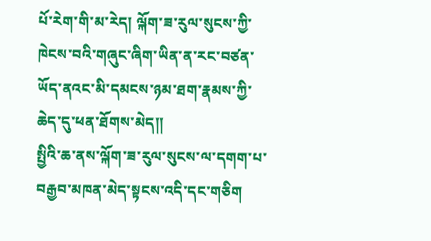པོ་རེག་གི་མ་རེད། ལྐོག་ཟ་རུལ་སུངས་ཀྱི་ཁེངས་བའི་གཞུང་ཞིག་ཡིན་ན་རང་བཙན་ཡོད་ནའང་མི་དམངས་ཉམ་ཐག་རྣམས་ཀྱི་ཆེད་དུ་ཕན་ཐོགས་མེད།།
སྤྱིའི་ཆ་ནས་ལྐོག་ཟ་རུལ་སུངས་ལ་དགག་པ་བརྒྱབ་མཁན་མེད་སྟངས་འདི་དང་གཅིག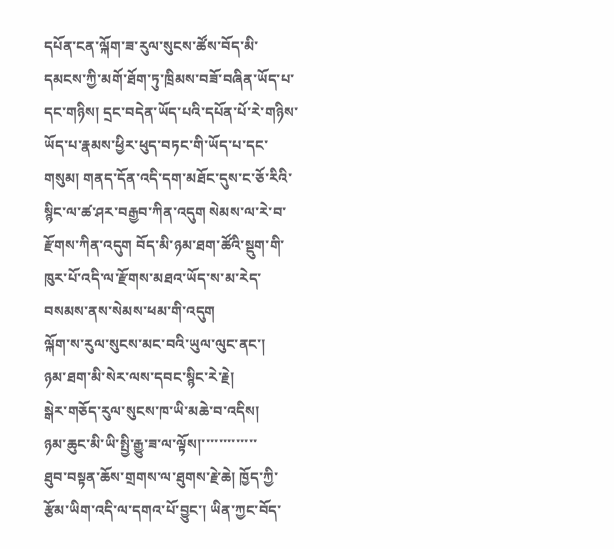དཔོན་ངན་ལྐོག་ཟ་རུལ་སུངས་ཚོས་བོད་མི་དམངས་ཀྱི་མགོ་ཐོག་ཏུ་ཁྲིམས་བཟོ་བཞིན་ཡོད་པ་དང་གཉིས། དྲང་བདེན་ཡོད་པའི་དཔོན་པོ་རེ་གཉིས་ཡོད་པ་རྣམས་ཕྱིར་ཕུད་བཏང་གི་ཡོད་པ་དང་གསུམ། གནད་དོན་འདི་དག་མཐོང་དུས་ང་ཅོ་རིའི་སྙིང་ལ་ཚ་ཤར་བརྒྱབ་ཀིན་འདུག སེམས་ལ་རེ་བ་རྫོགས་ཀིན་འདུག བོད་མི་ཉམ་ཐག་ཚོའི་སྡུག་གི་ཁུར་པོ་འདི་ལ་རྫོགས་མཐའ་ཡོད་ས་མ་རེད་བསམས་ནས་སེམས་ཕམ་གི་འདུག
ལྐོག་ས་རུལ་སུངས་མང་བའི་ཡུལ་ལུང་ནང་།
ཉམ་ཐག་མི་སེར་ལས་དབང་སྙིང་རེ་རྗེ།
སྒེར་གཅོད་རུལ་སུངས་ཁ་ཡི་མཆེ་བ་འདིས།
ཉམ་ཆུང་མི་ཡི་སྤྱི་རྒྱུ་ཟ་ལ་ལྟོས།་་་་་་་་་་་་་
ཐུབ་བསྟན་ཆོས་གྲགས་ལ་ཐུགས་རྗེ་ཆེ། ཁྱོད་ཀྱི་རྩོམ་ཡིག་འདི་ལ་དགའ་པོ་བྱུང་། ཡིན་ཀྱང་བོད་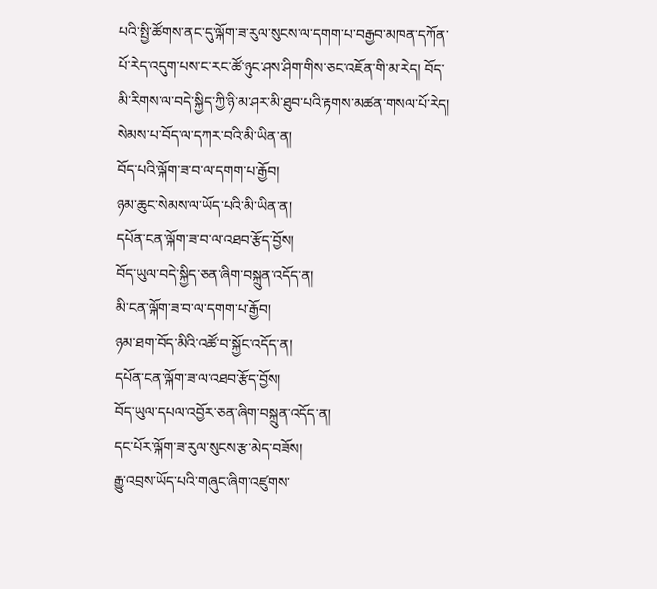པའི་སྤྱི་ཚོགས་ནང་དུ་ལྐོག་ཟ་རུལ་སུངས་ལ་དགག་པ་བརྒྱབ་མཁན་དཀོན་པོ་རེད་འདུག་པས་ང་རང་ཚོ་ཉུང་ཤས་ཤིག་གིས་ཅང་འཇོན་གི་མ་རེད། བོད་མི་རིགས་ལ་བདེ་སྐྱིད་ཀྱི་ཉི་མ་ཤར་མི་ཐུབ་པའི་རྟགས་མཚན་གསལ་པོ་རེད།
སེམས་པ་བོད་ལ་དཀར་བའི་མི་ཡིན་ན།
བོད་པའི་ལྐོག་ཟ་བ་ལ་དགག་པ་རྒྱོབ།
ཉམ་ཆུང་སེམས་ལ་ཡོད་པའི་མི་ཡིན་ན།
དཔོན་ངན་ལྐོག་ཟ་བ་ལ་འཐབ་རྩོད་བྱོས།
བོད་ཡུལ་བདེ་སྐྱིད་ཅན་ཞིག་བསྐྲུན་འདོད་ན།
མི་ངན་ལྐོག་ཟ་བ་ལ་དགག་པ་རྒྱོབ།
ཉམ་ཐག་བོད་མིའི་འཚོ་བ་སྐྱོང་འདོད་ན།
དཔོན་ངན་ལྐོག་ཟ་ལ་འཐབ་རྩོད་བྱོས།
བོད་ཡུལ་དཔལ་འབྱོར་ཅན་ཞིག་བསྐྲུན་འདོད་ན།
དང་པོར་ལྐོག་ཟ་རུལ་སུངས་རྩ་མེད་བཟོས།
རྒྱུ་འབྲས་ཡོད་པའི་གཞུང་ཞིག་འཛུགས་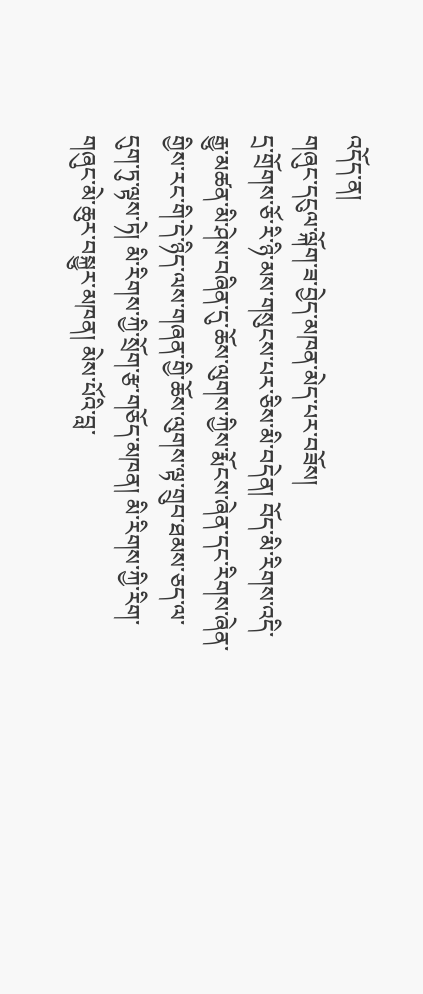འདོད་ན།
གཞུང་དངུལ་ལྐོག་ཟ་བྱེད་མཁན་མེད་པར་བཟོས།
དྲ་གྲོགས་ཅོ་རི་ཉི་མས་གསུངས་པར་ཅིས་མི་བདེན། བོད་མི་རིགས་འདི་རྒྱུ་མཚན་མི་ཤེས་བཞིན་དུ་ཆོས་ལུགས་ཀྱིས་རྨོངས་ཞེན་དང་རིགས་ཞེན་གྱིས་རང་གི་དེ་ཉིད་ལས་གཞན་གྱི་ཆོས་ལུགས་ལྟ་གྲུབ་ཐམས་ཅད་ལ་དུག་ཏུ་ལྟས་ཏེ། མི་རིགས་ཀྱི་སྲོག་རྩ་གཅོད་མཁན། མི་རིགས་ཀྱི་རིག་གཞུང་མེ་ཆུར་བསྐྱུར་མཁན། མེས་པོའི་བླ་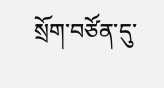སྲོག་བཙོན་དུ་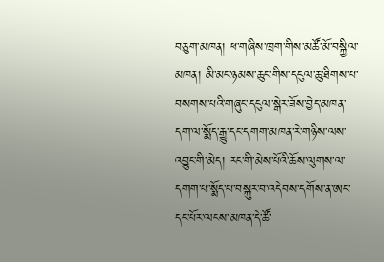བཅུག་མཁན། ཕ་གཞིས་ཁྲག་གིས་མཚོ་མོ་བསྐྱིལ་མཁན། མི་མང་ཉམས་ཆུང་གིས་དངུལ་ཆུ་ཐིགས་པ་བསགས་པའི་གཞུང་དངུལ་སྒེར་ཟོས་བྱེད་མཁན་དག་ལ་སྨོད་རྒྱུ་དང་དགག་མཁན་རེ་གཉིས་ལས་འབྱུང་གི་མེད། རང་གི་མེས་པོའི་ཆོས་ལུགས་ལ་དགག་པ་སྨོད་པ་བསྐུར་བ་འདེབས་དགོས་ན་ཨང་དང་པོར་ལངས་མཁན་དེ་ཚོ་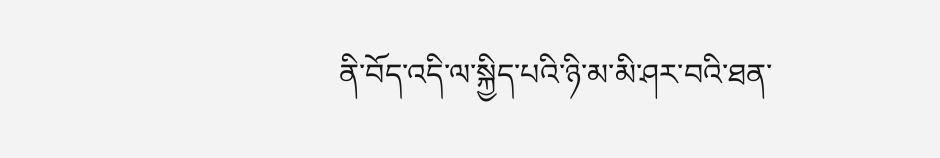ནི་བོད་འདི་ལ་སྐྱིད་པའི་ཉི་མ་མི་ཤར་བའི་ཐན་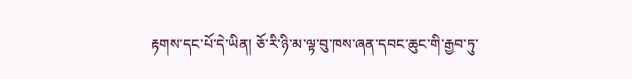རྟགས་དང་པོ་དེ་ཡིན། ཅོ་རི་ཉི་མ་ལྟ་བུ་ཁས་ཞན་དབང་ཆུང་གི་རྒྱབ་ཏུ་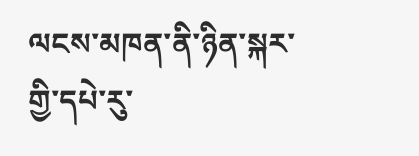ལངས་མཁན་ནི་ཉིན་སྐར་གྱི་དཔེ་རུ་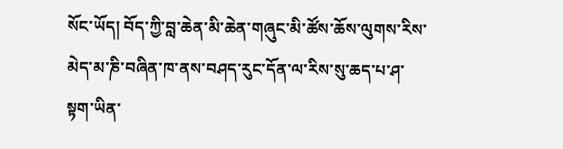སོང་ཡོད། བོད་ཀྱི་བླ་ཆེན་མི་ཆེན་གཞུང་མི་ཚོས་ཆོས་ལུགས་རིས་མེད་མ་ཎི་བཞིན་ཁ་ནས་བཤད་རུང་དོན་ལ་རིས་སུ་ཆད་པ་ཤ་སྟག་ཡིན་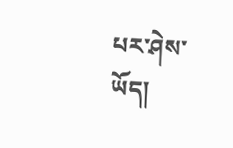པར་ཤེས་ཡོད།